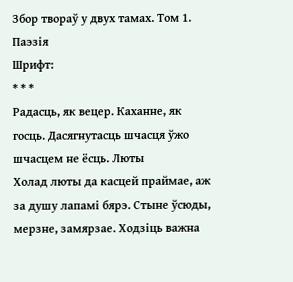Збор твораў у двух тамах. Том 1. Паэзія
Шрифт:
* * *
Радасць, як вецер. Каханне, як госць. Дасягнутасць шчасця ўжо шчасцем не ёсць. Люты
Холад люты да касцей праймае, аж за душу лапамі бярэ. Стыне ўсюды, мерзне, замярзае. Ходзіць важна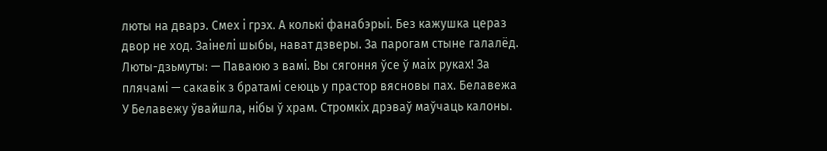люты на дварэ. Смех і грэх. А колькі фанабэрыі. Без кажушка цераз двор не ход. Заінелі шыбы, нават дзверы. За парогам стыне галалёд. Люты-дзьмуты: — Паваюю з вамі. Вы сягоння ўсе ў маіх руках! За плячамі — сакавік з братамі сеюць у прастор вясновы пах. Белавежа
У Белавежу ўвайшла, нібы ў храм. Стромкіх дрэваў маўчаць калоны.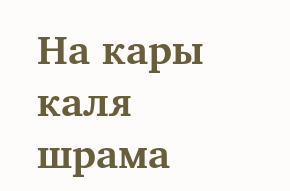На кары каля шрама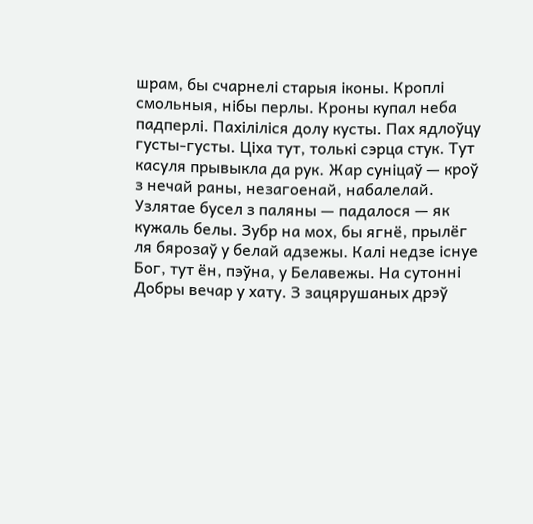шрам, бы счарнелі старыя іконы. Кроплі смольныя, нібы перлы. Кроны купал неба падперлі. Пахіліліся долу кусты. Пах ядлоўцу густы-густы. Ціха тут, толькі сэрца стук. Тут касуля прывыкла да рук. Жар суніцаў — кроў з нечай раны, незагоенай, набалелай. Узлятае бусел з паляны — падалося — як кужаль белы. Зубр на мох, бы ягнё, прылёг ля бярозаў у белай адзежы. Калі недзе існуе Бог, тут ён, пэўна, у Белавежы. На сутонні
Добры вечар у хату. З зацярушаных дрэў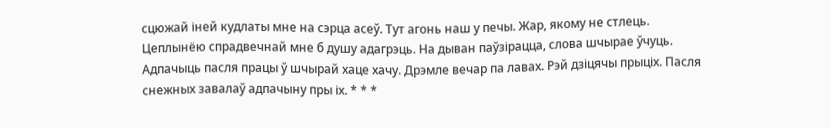сцюжай іней кудлаты мне на сэрца асеў. Тут агонь наш у печы. Жар, якому не стлець. Цеплынёю спрадвечнай мне б душу адагрэць. На дыван паўзірацца, слова шчырае ўчуць. Адпачыць пасля працы ў шчырай хаце хачу. Дрэмле вечар па лавах. Рэй дзіцячы прыціх. Пасля снежных завалаў адпачыну пры іх. * * *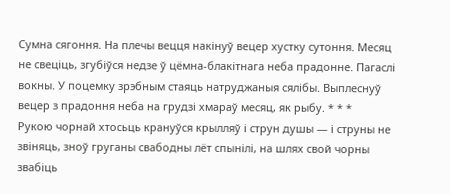Сумна сягоння. На плечы вецця накінуў вецер хустку сутоння. Месяц не свеціць, згубіўся недзе ў цёмна-блакітнага неба прадонне. Пагаслі вокны. У поцемку зрэбным стаяць натруджаныя сялібы. Выплеснуў вецер з прадоння неба на грудзі хмараў месяц, як рыбу. * * *
Рукою чорнай хтосьць крануўся крылляў і струн душы — і струны не звіняць, зноў груганы свабодны лёт спынілі, на шлях свой чорны звабіць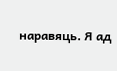наравяць. Я ад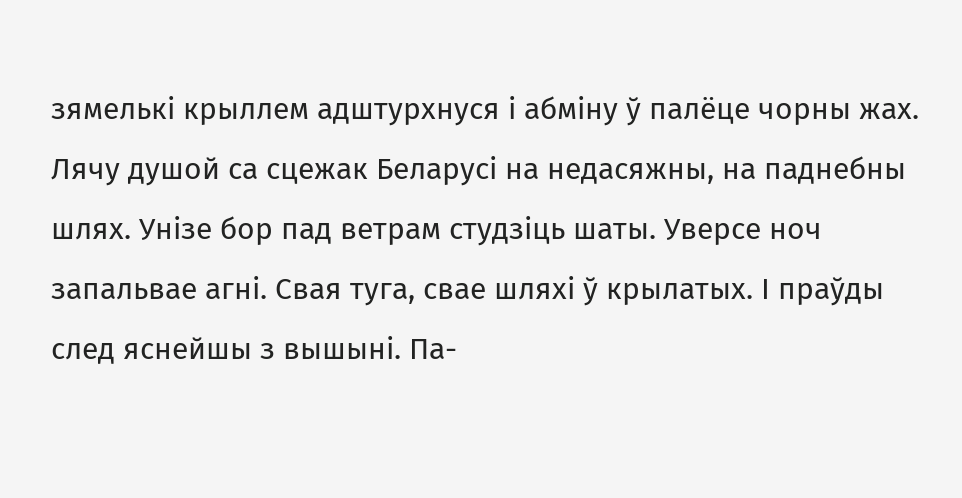зямелькі крыллем адштурхнуся і абміну ў палёце чорны жах. Лячу душой са сцежак Беларусі на недасяжны, на паднебны шлях. Унізе бор пад ветрам студзіць шаты. Уверсе ноч запальвае агні. Свая туга, свае шляхі ў крылатых. І праўды след яснейшы з вышыні. Па-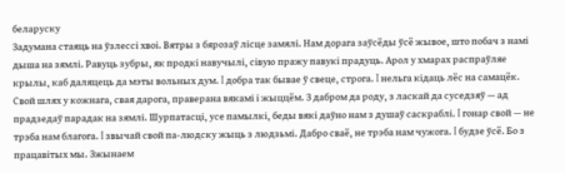беларуску
Задумана стаяць на ўзлессі хвоі. Вятры з бярозаў лісце замялі. Нам дорага заўсёды ўсё жывое, што побач з намі дыша на зямлі. Равуць зубры, як продкі навучылі, сівую пражу павукі прадуць. Арол у хмарах распраўляе крылы, каб даляцець да мэты вольных дум. I добра так бывае ў свеце, строга. I нельга кідаць лёс на самацёк. Свой шлях у кожнага, свая дарога, праверана вякамі і жыццём. З дабром да роду, з ласкай да суседзяў — ад прадзедаў парадак на зямлі. Шурпатасці, усе памылкі, беды вякі даўно нам з душаў саскраблі. I гонар свой — не трэба нам благога. I звычай свой па-людску жыць з людзьмі. Дабро сваё, не трэба нам чужога. I будзе ўсё. Бо з працавітых мы. Зжынаем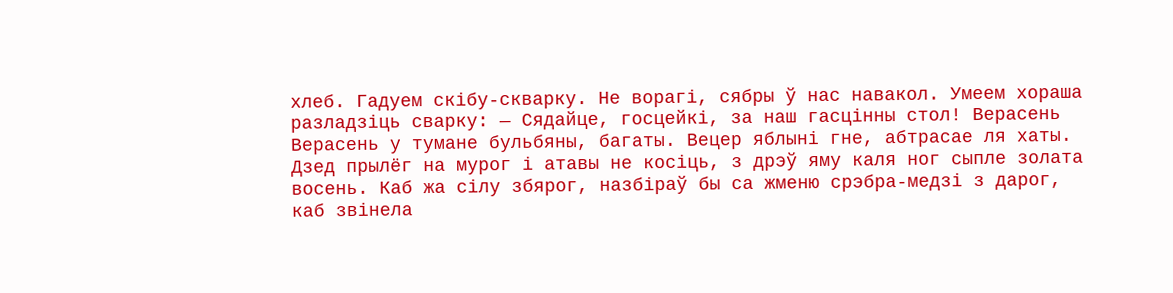хлеб. Гадуем скібу-скварку. Не ворагі, сябры ў нас навакол. Умеем хораша разладзіць сварку: — Сядайце, госцейкі, за наш гасцінны стол! Верасень
Верасень у тумане бульбяны, багаты. Вецер яблыні гне, абтрасае ля хаты. Дзед прылёг на мурог і атавы не косіць, з дрэў яму каля ног сыпле золата восень. Каб жа сілу збярог, назбіраў бы са жменю срэбра-медзі з дарог, каб звінела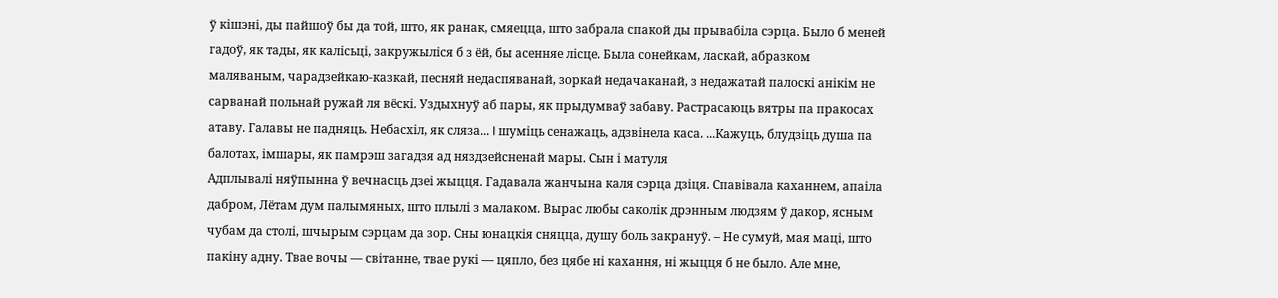ў кішэні, ды пайшоў бы да той, што, як ранак, смяецца, што забрала спакой ды прывабіла сэрца. Было б меней гадоў, як тады, як калісьці, закружыліся б з ёй, бы асенняе лісце. Была сонейкам, ласкай, абразком маляваным, чарадзейкаю-казкай, песняй недаспяванай, зоркай недачаканай, з недажатай палоскі анікім не сарванай польнай ружай ля вёскі. Уздыхнуў аб пары, як прыдумваў забаву. Растрасаюць вятры па пракосах атаву. Галавы не падняць. Небасхіл, як сляза... I шуміць сенажаць, адзвінела каса. ...Кажуць, блудзіць душа па балотах, імшары, як памрэш загадзя ад няздзейсненай мары. Сын і матуля
Адплывалі няўпынна ў вечнасць дзеі жыцця. Гадавала жанчына каля сэрца дзіця. Спавівала каханнем, апаіла дабром, Лётам дум палымяных, што плылі з малаком. Вырас любы саколік дрэнным людзям ў дакор, ясным чубам да столі, шчырым сэрцам да зор. Сны юнацкія сняцца, душу боль закрануў. – Не сумуй, мая маці, што пакіну адну. Твае вочы — світанне, твае рукі — цяпло, без цябе ні кахання, ні жыцця б не было. Але мне,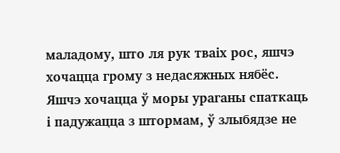маладому, што ля рук тваіх рос, яшчэ хочацца грому з недасяжных нябёс. Яшчэ хочацца ў моры ураганы спаткаць і падужацца з штормам, ў злыбядзе не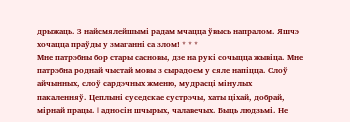дрыжаць. З найсмялейшымі радам мчацца ўвысь напралом. Яшчэ хочацца праўды у змаганні са злом! * * *
Мне патрэбны бор стары сасновы, дзе на рукі сочыцца жывіца. Мне патрэбна роднай чыстай мовы з сырадоем у сяле напіцца. Слоў айчынных, слоў сардэчных жменю, мудрасці мінулых пакаленняў. Цеплыні суседскае сустрэчы, хаты ціхай, добрай, мірнай працы. I адносін шчырых, чалавечых. Быць людзьмі. Не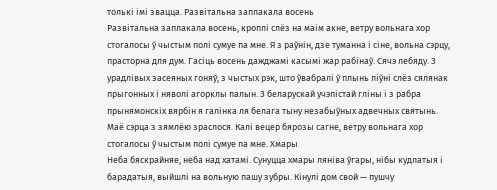толькі імі звацца. Развітальна заплакала восень
Развітальна заплакала восень, кроплі слёз на маім акне, ветру вольнага хор стогалосы ў чыстым полі сумуе па мне. Я з раўнін, дзе туманна і сіне, вольна сэрцу, прасторна для дум. Гасіць восень дажджамі касымі жар рабінаў. Сячэ лебяду. З урадлівых засеяных гоняў, з чыстых рэк, што ўвабралі ў плынь ліўні слёз сялянак прыгонных і няволі агорклы палын. З беларускай учэпістай гліны і з рабра прынямонскіх вярбін я галінка ля белага тыну незабыўных адвечных святынь. Маё сэрца з зямлёю зраслося. Калі вецер бярозы сагне, ветру вольнага хор стогалосы ў чыстым полі сумуе па мне. Хмары
Неба бяскрайняе, неба над хатамі. Сунуцца хмары ляніва ўгары, нібы кудлатыя і барадатыя, выйшлі на вольную пашу зубры. Кінулі дом свой — пушчу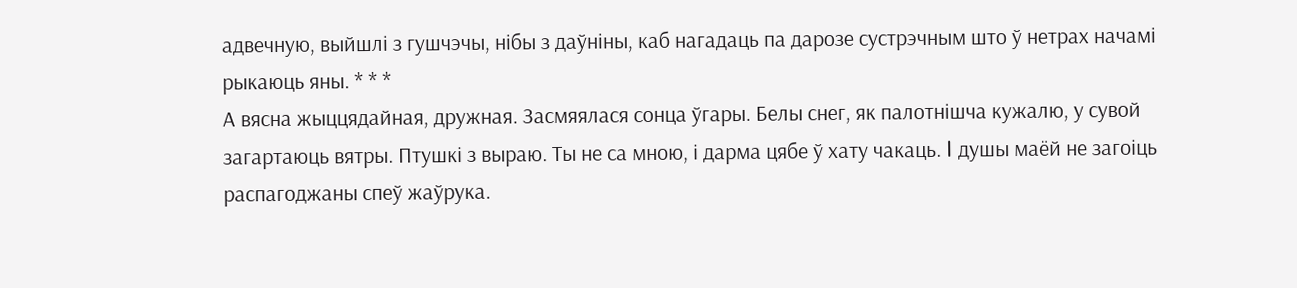адвечную, выйшлі з гушчэчы, нібы з даўніны, каб нагадаць па дарозе сустрэчным што ў нетрах начамі рыкаюць яны. * * *
А вясна жыццядайная, дружная. Засмяялася сонца ўгары. Белы снег, як палотнішча кужалю, у сувой загартаюць вятры. Птушкі з выраю. Ты не са мною, і дарма цябе ў хату чакаць. I душы маёй не загоіць распагоджаны спеў жаўрука.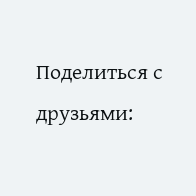Поделиться с друзьями: